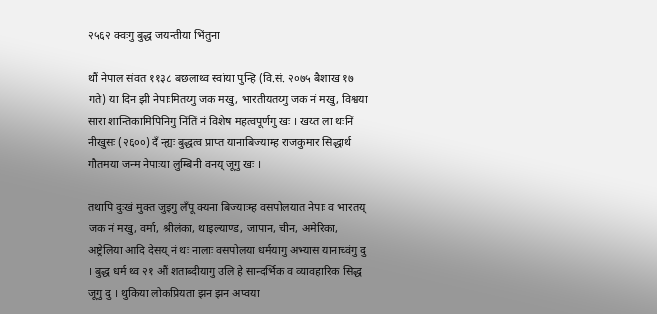२५६२ क्वःगु बुद्ध जयन्तीया भिंतुना

थौं नेपाल संवत ११३८ बछलाथ्व स्वांया पुन्हि (वि.सं. २०७५ बैशाख १७ गते) या दिन झी नेपाःमितय्गु जक मखु, भारतीयतय्गु जक नं मखु, विश्वया सारा शान्तिकामिपिनिगु निंतिं नं विशेष महत्वपूर्णगु खः । खय्त ला थःनिं नीखुसः (२६००) दँ न्ह्यः बुद्धत्व प्राप्त यानाबिज्याम्ह राजकुमार सिद्धार्थ गौतमया जन्म नेपाःया लुम्बिनी वनय् जूगु खः ।

तथापि दुःखं मुक्त जुइगु लँपू क्यना बिज्याःम्ह वसपोलयात नेपाः व भारतय् जक नं मखु, वर्मा, श्रीलंका, थाइल्याण्ड, जापान, चीन, अमेरिका, अष्ट्रेलिया आदि देसय् नं थः नालाः वसपोलया धर्मयागु अभ्यास यानाच्वंगु दु । बुद्ध धर्म थ्व २१ औं शताब्दीयागु उलि हे सान्दर्भिक व व्यावहारिक सिद्ध जूगु दु । थुकिया लोकप्रियता झन झन अप्वया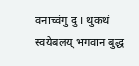वनाच्वंगु दु । थुकथं स्वयेबलय् भगवान बुद्ध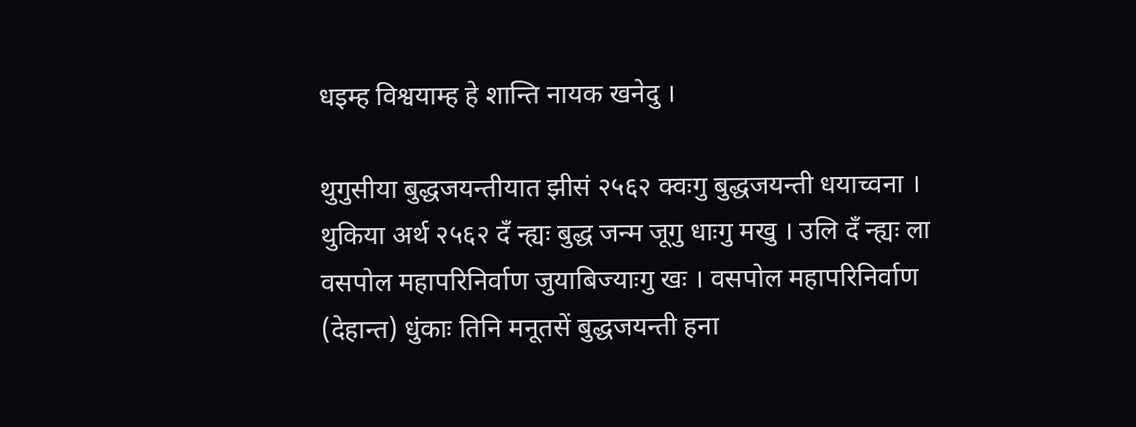धइम्ह विश्वयाम्ह हे शान्ति नायक खनेदु ।

थुगुसीया बुद्धजयन्तीयात झीसं २५६२ क्वःगु बुद्धजयन्ती धयाच्वना । थुकिया अर्थ २५६२ दँ न्ह्यः बुद्ध जन्म जूगु धाःगु मखु । उलि दँ न्ह्यः ला वसपोल महापरिनिर्वाण जुयाबिज्याःगु खः । वसपोल महापरिनिर्वाण (देहान्त) धुंकाः तिनि मनूतसें बुद्धजयन्ती हना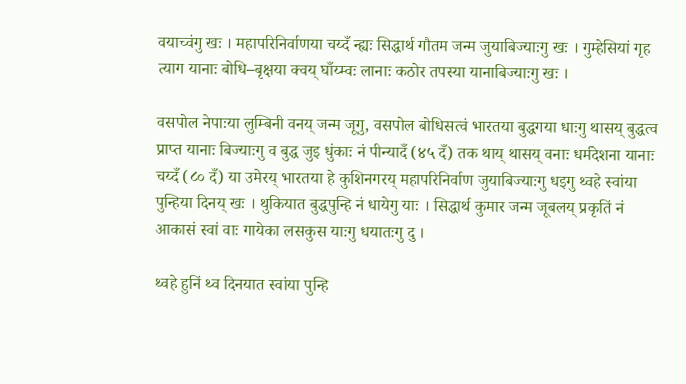वयाच्वंगु खः । महापरिनिर्वाणया चय्दँ न्ह्यः सिद्धार्थ गौतम जन्म जुयाबिज्याःगु खः । गुम्हेसियां गृह त्याग यानाः बोधि–बृक्षया क्वय् घाँय्म्वः लानाः कठोर तपस्या यानाबिज्याःगु खः ।

वसपोल नेपाःया लुम्बिनी वनय् जन्म जूगु, वसपोल बोधिसत्वं भारतया बुद्धगया धाःगु थासय् बुद्धत्व प्राप्त यानाः बिज्याःगु व बुद्ध जुइ धुंकाः नं पीन्यादँ (४५ दँ) तक थाय् थासय् वनाः धर्मदेशना यानाः चय्दँ (८० दँ) या उमेरय् भारतया हे कुशिनगरय् महापरिनिर्वाण जुयाबिज्याःगु धइगु थ्वहे स्वांया पुन्हिया दिनय् खः । थुकियात बुद्धपुन्हि नं धायेगु याः । सिद्धार्थ कुमार जन्म जूबलय् प्रकृतिं नं आकासं स्वां वाः गायेका लसकुस याःगु धयातःगु दु ।

थ्वहे हुनिं थ्व दिनयात स्वांया पुन्हि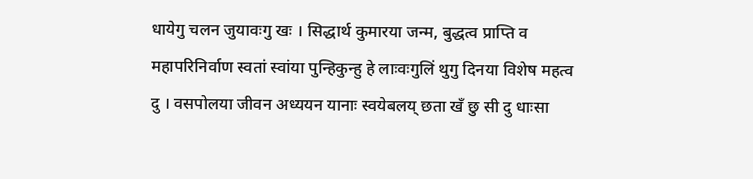धायेगु चलन जुयावःगु खः । सिद्धार्थ कुमारया जन्म, बुद्धत्व प्राप्ति व महापरिनिर्वाण स्वतां स्वांया पुन्हिकुन्हु हे लाःवःगुलिं थुगु दिनया विशेष महत्व दु । वसपोलया जीवन अध्ययन यानाः स्वयेबलय् छता खँ छु सी दु धाःसा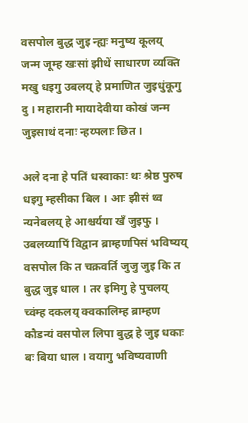वसपोल बुद्ध जुइ न्ह्यः मनुष्य कूलय् जन्म जूम्ह खःसां झीथें साधारण व्यक्ति मखु धइगु उबलय् हे प्रमाणित जुइधुंकूगु दु । महारानी मायादेवीया कोखं जन्म जुइसाथं दनाः न्हय्पलाः छित ।

अले दना हे पतिं धस्वाकाः थः श्रेष्ठ पुरुष धइगु म्हसीका बिल । आः झीसं थ्व न्यनेबलय् हे आश्चर्यया खँ जुइफु । उबलय्यापिं विद्वान ब्राम्हणपिसं भविष्यय् वसपोल कि त चक्रवर्ति जुजु जुइ कि त बुद्ध जुइ धाल । तर इमिगु हे पुचलय् च्वंम्ह दकलय् क्वकालिम्ह ब्राम्हण कौडन्यं वसपोल लिपा बुद्ध हे जुइ धकाः बः बिया धाल । वयागु भविष्यवाणी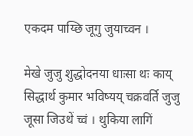एकदम पाय्छि जूगु जुयाच्वन ।

मेखे जुजु शुद्धोदनया धाःसा थः काय् सिद्धार्थ कुमार भविष्यय् चक्रवर्ति जुजु जूसा जिउथें च्वं । थुकिया लागिं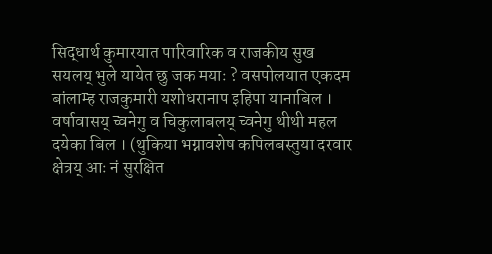सिद्धार्थ कुमारयात पारिवारिक व राजकीय सुख सयलय् भुले यायेत छु जक मयाः ? वसपोलयात एकदम बांलाम्ह राजकुमारी यशोधरानाप इहिपा यानाबिल । वर्षावासय् च्वनेगु व चिकुलाबलय् च्वनेगु थीथी महल दयेका बिल । (थुकिया भग्नावशेष कपिलबस्तुया दरवार क्षेत्रय् आः नं सुरक्षित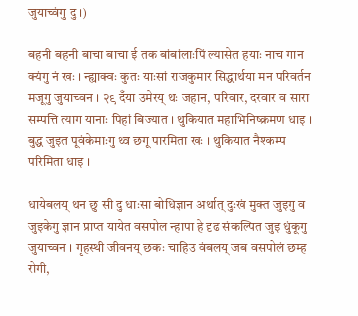जुयाच्वंगु दु ।)

बहनी बहनी बाचा बाचा ई तक बांबांलाःपिं ल्यासेत हयाः नाच गान क्यंगु नं खः । न्ह्याक्वः कुतः याःसां राजकुमार सिद्धार्थया मन परिवर्तन मजूगु जुयाच्वन । २९ दँया उमेरय् थः जहान, परिवार, दरवार व सारा सम्पत्ति त्याग यानाः पिहां बिज्यात । थुकियात महाभिनिष्क्रमण धाइ । बुद्ध जुइत पूवंकेमाःगु थ्व छगू पारमिता खः । थुकियात नैश्कम्प परिमिता धाइ ।

धायेबलय् थन छु सी दु धाःसा बोधिज्ञान अर्थात् दुःखं मुक्त जुइगु व जुइकेगु ज्ञान प्राप्त यायेत वसपोल न्हापा हे दृढ संकल्पित जुइ धुंकूगु जुयाच्वन । गृहस्थी जीवनय् छकः चाहिउ वंबलय् जब वसपोलं छम्ह रोगी,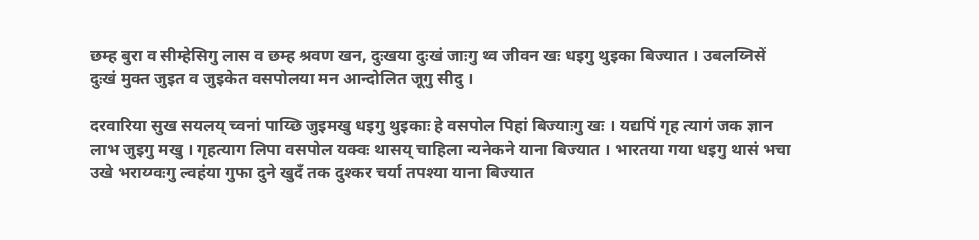छम्ह बुरा व सीम्हेसिगु लास व छम्ह श्रवण खन, दुःखया दुःखं जाःगु थ्व जीवन खः धइगु थुइका बिज्यात । उबलय्निसें दुःखं मुक्त जुइत व जुइकेत वसपोलया मन आन्दोलित जूगु सीदु ।

दरवारिया सुख सयलय् च्वनां पाय्छि जुइमखु धइगु थुइकाः हे वसपोल पिहां बिज्याःगु खः । यद्यपिं गृह त्यागं जक ज्ञान लाभ जुइगु मखु । गृहत्याग लिपा वसपोल यक्वः थासय् चाहिला न्यनेकने याना बिज्यात । भारतया गया धइगु थासं भचा उखे भराय्ग्वःगु ल्वहंया गुफा दुने खुदँ तक दुश्कर चर्या तपश्या याना बिज्यात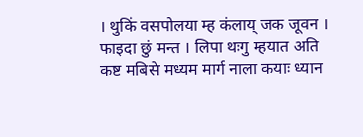। थुकिं वसपोलया म्ह कंलाय् जक जूवन । फाइदा छुं मन्त । लिपा थःगु म्हयात अति कष्ट मबिसे मध्यम मार्ग नाला कयाः ध्यान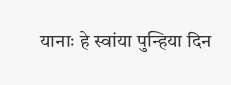यानाः हे स्वांया पुन्हिया दिन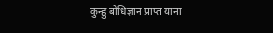कुन्हु बोधिज्ञान प्राप्त याना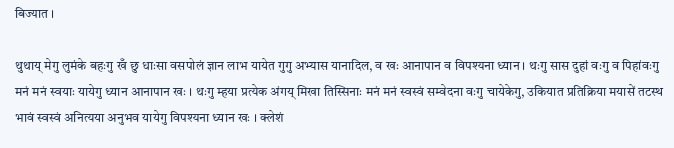बिज्यात ।

थुथाय् मेगु लुमंके बहःगु खँ छु धाःसा वसपोलं ज्ञान लाभ यायेत गुगु अभ्यास यानादिल, व खः आनापान व विपश्यना ध्यान । थःगु सास दुहां वःगु व पिहांवःगु मनं मनं स्वयाः यायेगु ध्यान आनापान खः । थःगु म्हया प्रत्येक अंगय् मिखा तिस्सिनाः मनं मनं स्वस्वं सम्वेदना वःगु चायेकेगु, उकियात प्रतिक्रिया मयासें तटस्थ भावं स्वस्वं अनित्यया अनुभव यायेगु विपश्यना ध्यान खः । क्लेशं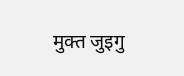मुक्त जुइगु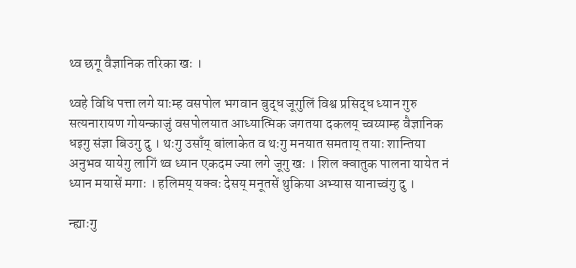थ्व छगू वैज्ञानिक तरिका खः ।

थ्वहे विधि पत्ता लगे याःम्ह वसपोल भगवान बुद्ध जूगुलिं विश्व प्रसिद्ध ध्यान गुरु सत्यनारायण गोयन्काजुं वसपोलयात आध्यात्मिक जगतया दकलय् च्वय्याम्ह वैज्ञानिक धइगु संज्ञा बिउगु दु । थःगु उसाँय् बांलाकेत व थःगु मनयात समताय् तयाः शान्तिया अनुभव यायेगु लागिं थ्व ध्यान एकदम ज्या लगे जूगु खः । शिल क्वातुक पालना यायेत नं ध्यान मयासें मगाः । हलिमय् यक्वः देसय् मनूतसें थुकिया अभ्यास यानाच्वंगु दु ।

न्ह्याःगु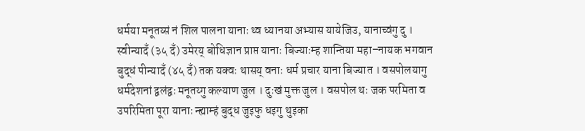धर्मया मनूतय्सं नं शिल पालना यानाः थ्व ध्यानया अभ्यास यायेजिउ, यानाच्वंगु दु । स्वीन्यादँ (३५ दँ) उमेरय् बोधिज्ञान प्राप्त यानाः बिज्याःम्ह शान्तिया महा–नायक भगवान बुद्धं पीन्यादँ (४५ दँ) तक यक्वः थासय् वनाः धर्म प्रचार याना बिज्यात । वसपोलयागु धर्मदेशनां द्वलंद्वः मनूतय्गु कल्याण जुल । दुःखं मुक्त जुल । वसपोल थः जक परमिता व उपरिमिता पूरा यानाः न्ह्याम्हं बुद्ध जुइफु धइगु थुइका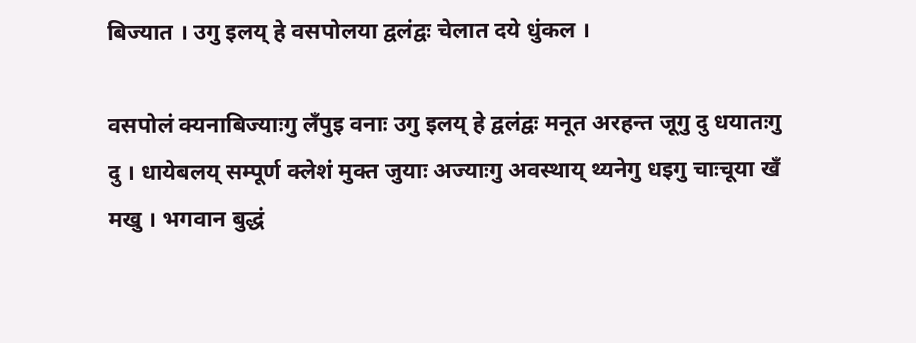बिज्यात । उगु इलय् हे वसपोलया द्वलंद्वः चेलात दये धुंकल ।

वसपोलं क्यनाबिज्याःगु लँपुइ वनाः उगु इलय् हे द्वलंद्वः मनूत अरहन्त जूगु दु धयातःगु दु । धायेबलय् सम्पूर्ण क्लेशं मुक्त जुयाः अज्याःगु अवस्थाय् थ्यनेगु धइगु चाःचूया खँ मखु । भगवान बुद्धं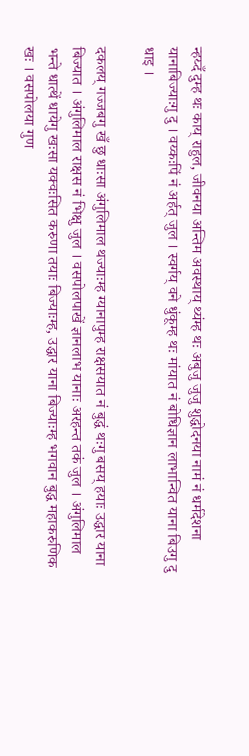न्हय्दँ दुम्ह थः काय् राहुल, जीवनया अन्तिम अवस्थाय् थ्यंम्ह थः अबुजु जुजु शुद्धोदनया नामं नं धर्मदेशना यानाबिज्याःगु दु । वय्कःपिं नं अर्हत् जुल । स्वर्गय् वने धुंकूम्ह थः मांयात नं बोधिज्ञान लाभान्वित याना बिउगु दु धाइ ।

दकलय् गज्जबगु खँ छु धाःसा अंगुलिमाल थज्याःम्ह ग्यानापुम्ह राक्षसयात नं बुद्धं थःगु बसय् हयाः उद्धार याना बिज्यात । अंगुलिमाल राक्षस नं भिक्षु जुल । वसपोलपाखें ज्ञानलाभ यानाः अरहन्त तकं जुल । अंगुलिमाल भन्ते धात्थें धायेगु खःसा यक्वःसित करुणा तयाः बिज्याःम्ह, उद्धार याना बिज्याःम्ह भगवान बुद्ध महाकरुणिक खः । वसपोलया गुण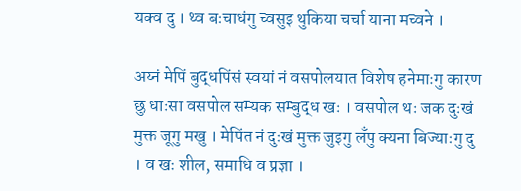यक्व दु । थ्व बःचाधंगु च्वसुइ थुकिया चर्चा याना मच्वने ।

अय्नं मेपिं बुद्धपिंसं स्वयां नं वसपोलयात विशेष हनेमाःगु कारण छु धाःसा वसपोल सम्यक सम्बुद्ध खः । वसपोल थः जक दुःखं मुक्त जूगु मखु । मेपिंत नं दुःखं मुक्त जुइगु लँपु क्यना बिज्याःगु दु । व खः शील, समाधि व प्रज्ञा ।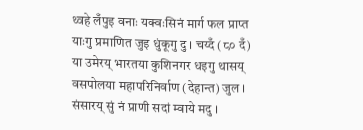थ्वहे लँपुइ वनाः यक्वःसिनं मार्ग फल प्राप्त याःगु प्रमाणित जुइ धुंकूगु दु । चय्दँ (८० दँ) या उमेरय् भारतया कुशिनगर धइगु थासय् वसपोलया महापरिनिर्वाण (देहान्त) जुल । संसारय् सुं नं प्राणी सदां म्वाये मदु ।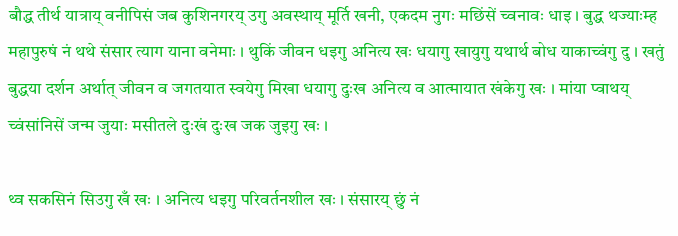बौद्ध तीर्थ यात्राय् वनीपिसं जब कुशिनगरय् उगु अवस्थाय् मूर्ति खनी, एकदम नुगः मछिंसें च्वनावः धाइ । बुद्ध थज्याःम्ह महापुरुषं नं थथे संसार त्याग याना वनेमाः । थुकिं जीवन धइगु अनित्य खः धयागु खायुगु यथार्थ बोध याकाच्वंगु दु । खतुं बुद्धया दर्शन अर्थात् जीवन व जगतयात स्वयेगु मिखा धयागु दुःख अनित्य व आत्मायात खंकेगु खः । मांया प्वाथय् च्वंसांनिसें जन्म जुयाः मसीतले दुःखं दुःख जक जुइगु खः ।

थ्व सकसिनं सिउगु खँ खः । अनित्य धइगु परिवर्तनशील खः । संसारय् छुं नं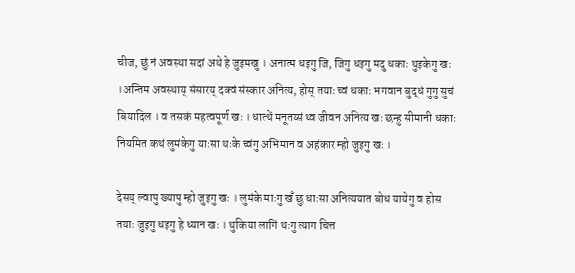चीज, छुं नं अवस्था सदां अथे हे जुइमखु । अनात्म धइगु जि, जिगु धइगु मदु धकाः थुइकेगु खः ।अन्तिम अवस्थाय् संसारय् दक्वं संस्कार अनित्य, होस् तयाः च्वं धकाः भगवान बुद्धं गुगु सुचं बियादिल । व तसकं महत्वपूर्ण खः । धात्थें मनूतय्सं थ्व जीवन अनित्य खः छन्हु सीमानी धकाः नियमित कथं लुमंकेगु याःसा थःके च्वंगु अभिमान व अहंकार म्हो जुइगु खः ।

देसय् ल्वापु ख्यापु म्हो जुइगु खः । लुमंके माःगु खँ छु धाःसा अनित्ययात बोध यायेगु व होस तयाः जुइगु धइगु हे ध्यान खः । थुकिया लागिं थःगु त्याग चित्त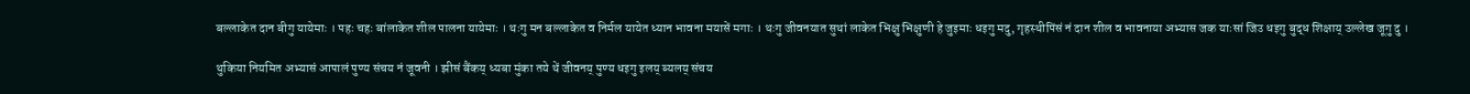बल्लाकेत दान बीगु यायेमाः । पहः चहः बांलाकेत शील पालना यायेमाः । थःगु मन बल्लाकेत व निर्मल यायेत ध्यान भावना मयासें मगाः । थःगु जीवनयात सुथां लाकेत भिक्षु भिक्षुणी हे जुइमाः धइगु मदु, गृहस्थीपिंसं नं दान शील व भावनाया अभ्यास जक याःसां जिउ धइगु बुद्ध शिक्षाय् उल्लेख जूगु दु ।

थुकिया नियमित अभ्यासं आपालं पुण्य संचय नं जूवनी । झीसं बैंकय् ध्यबा मुंका तये थें जीवनय् पुण्य धइगु इलय् ब्यलय् संचय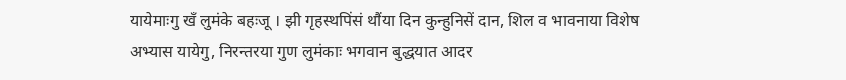यायेमाःगु खँ लुमंके बहःजू । झी गृहस्थपिंसं थौंया दिन कुन्हुनिसें दान, शिल व भावनाया विशेष अभ्यास यायेगु, निरन्तरया गुण लुमंकाः भगवान बुद्धयात आदर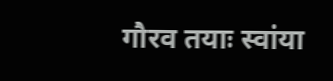गौरव तयाः स्वांया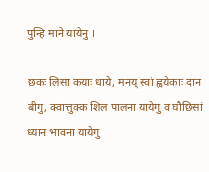पुन्हि माने यायेनु ।

छकः लिसा कयाः धाये, मनय् स्वां ह्वयेकाः दान बीगु, क्वात्तुक्क शिल पालना यायेगु व घौछिसां ध्यान भावना यायेगु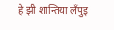हे झी शान्तिया लँपुइ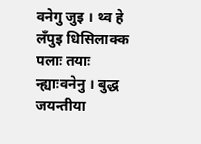वनेगु जुइ । थ्व हे लँपुइ धिसिलाक्क पलाः तयाः न्ह्याःवनेनु । बुद्ध जयन्तीया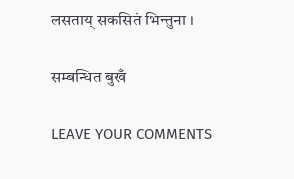लसताय् सकसितं भिन्तुना ।

सम्बन्धित बुखँ

LEAVE YOUR COMMENTS